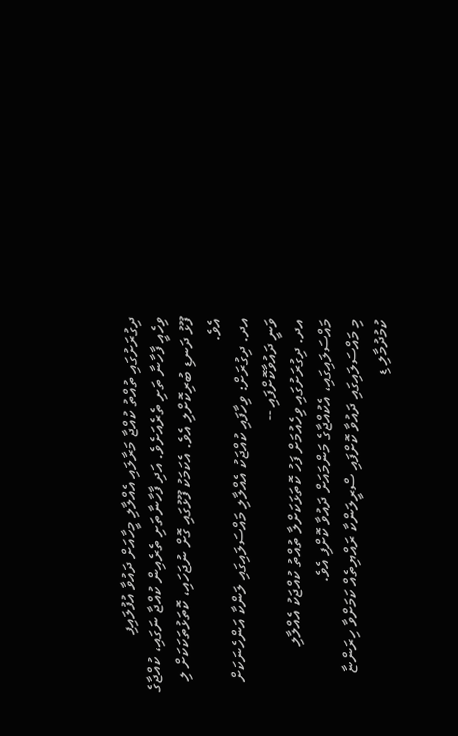ދިގުރަށުގައި ތުއްތު ކުއްޖާ މަރާލައި އެއްލާލި މީހާއަށް ދައުވާ އުފުލައިފި
ވިހެއީ ފާހާނާ ތަށި ތެރެއަށެވެ. އަދި ފާހާނާތަށި ތެރެއިން ކުއްޖާ ނަގައި، ކުއްޖާގެ ފޫޅު ދަނޑި ބުރިކޮށްލި އެވެ. އެކަމަކު ފޫޅުގައި ގޮށް ނުޖަހައި، ކޮތަޅުތަކަކަށް ލި އެވެ.
އދ. ދިގުރަށް: ވިހާފައި ކުއްޖަކު އެއްލާލި މައްސަލައިގައި ލަންކާ އަންހެނަކަށް ވަނީ ދައުވާކޮށްފައި --
އދ. ދިގުރަށުގައި ވިހެއުމަށް ފަހު ކޮތަޅަކަށްލާ ތުއްތު ކުއްޖަކު އެއްލާލި މައްސަލައިގައި، އެކުއްޖާގެ މަންމައަށް ދައުވާ ކޮށްފި އެވެ.
މި މައްސަލައިގައި ދައުވާ ކޮށްފައި ސްރީލަންކާ ރައްޔިތެއް ކަމަށްވާ ހިރަންޏާ ކުމުދުމާލި ޑި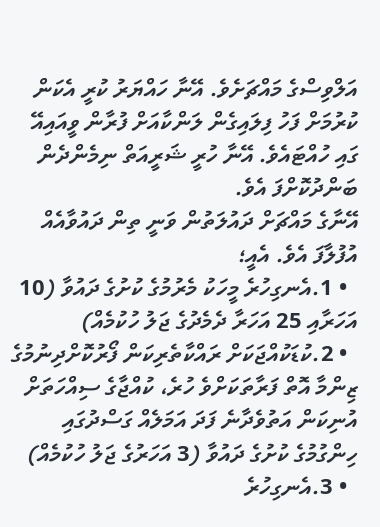އަލްވިސްގެ މައްޗަށެވެ. އޭނާ ހައްޔަރު ކުރީ އެކަން ކުރުމަށް ފަހު ފިލައިގެން ލަންކާއަށް ފުރާން ވީއައިއޭ ގައި ހުއްޓައެވެ. އޭނާ ހުރީ ޝަރީއަތް ނިމެންދެން ބަންދުކޮށްފަ އެވެ.
އޭނާގެ މައްޗަށް ދައުލަތުން ވަނީ ތިން ދައުވާއެއް އުފުލާފަ އެވެ. އެއީ؛
  • 1.އެނގިހުރެ މީހަކު މެރުމުގެ ކުށުގެ ދައުވާ (10 އަހަރާއި 25 އަހަރާ ދެމެދުގެ ޖަލު ހުކުމެއް)
  • 2.ކުޑަކުއްޖަކަށް ރައްކާތެރިކަން ފޯރުކޮށްދިނުމުގެ ޒިންމާ އޮތް ފަރާތަކަށްވެ ހުރެ، ކުއްޖާގެ ސިއްހަތަށް އުނިކަން އަތުވެދާނެ ފަދަ އަމަލެއް ގަސްދުގައި ހިންގުމުގެ ކުށުގެ ދައުވާ (3 އަހަރުގެ ޖަލު ހުކުމެއް)
  • 3.އެނގިހުރެ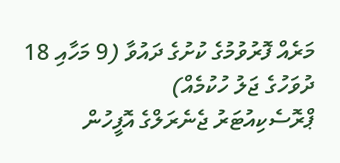މަރެއް ފޮރުވުމުގެ ކުށުގެ ދައުވާ (9 މަހާއި 18 ދުވަހުގެ ޖަލު ހުކުމެއް)
ޕްރޮސެކިއުޓަރު ޖެނެރަލްގެ އޮފީހުން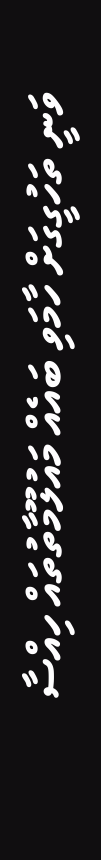ވަނީ ތަހުގީގަށް ހާމަވި ބައެއް މައުލޫމާތުތައް ހިއްސާ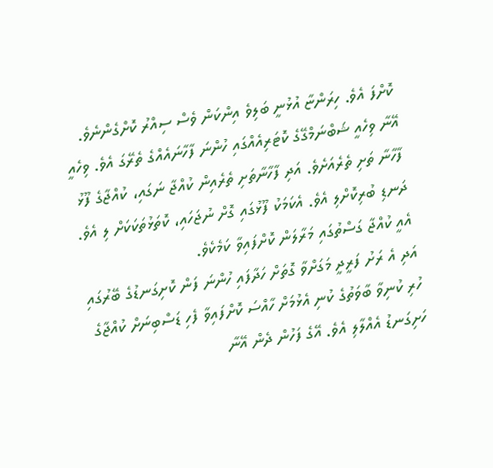ކޮށްފަ އެވެ. ހިރަންޏާ އުޅުނީ ބަލިވެ އިންކަން ވެސް ސިއްރު ކޮށްގެންނެވެ. އޭނާ ވިހެއީ ޝަބްނަމްގޭގެ ކޮޓަރިއެއްގައި ހުންނަ ފާހާނައެއްގެ ތެރޭގަ އެވެ. ވިހެއީ ފާހާނާ ތަށި ތެރެއަށެވެ. އަދި ފާހާނާތަށި ތެރެއިން ކުއްޖާ ނަގައި، ކުއްޖާގެ ފޫޅު ދަނޑި ބުރިކޮށްލި އެވެ. އެކަމަކު ފޫޅުގައި ގޮށް ނުޖަހައި، ކޮތަޅުތަކަކަށް ލި އެވެ. އެއީ ކުއްޖާ ގަސްތުގައި މަރާލަން ކޮށްފައިވާ ކަމެކެވެ.
އަދި އެ ރަށު ފަރީދީ މަގަށްވާ ގޮތަށް ހަދާފައި ހުންނަ ފަން ކޮށިގަނޑުގެ ބޭރުގައި ހުރި ކުނިވާ ބާވަތުގެ ކުނި އެޅުމަށް ހާއްސަ ކޮށްފައިވާ ފެހި ޑަސްބިނަށް ކުއްޖާގެ ހަށިގަނޑު އެއްލާލި އެވެ. އޭގެ ފަހުން ދެން އޭނާ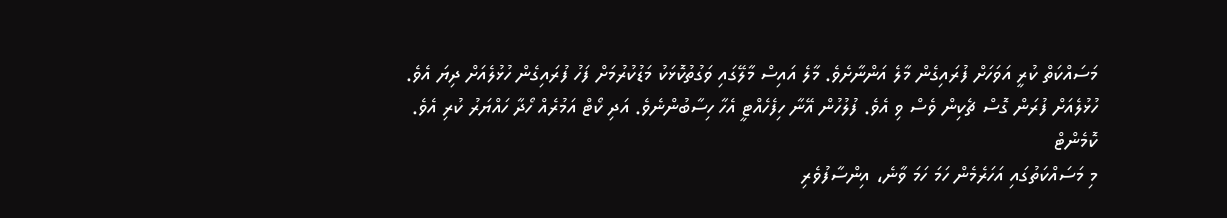މަސައްކަތް ކުރީ އަވަހަށް ފުރައިގެން މާލެ އަންނާށެވެ. މާލެ އައިސް މާލޭގައި ވަގުތުކޮޅަކު މަޑުކުރުމަށް ފަހު ފުރައިގެން ހުޅުލެއަށް ދިޔަ އެވެ. ހުޅުލެއަށް ފުރަން ގޮސް ޗެކިން ވެސް ވި އެވެ. ފުލުހުން އޭނާ ހިފެހެއްޓީ އެހާ ހިސާބުންނެވެ. އަދި ކޯޓް އަމުރެއް ހޯދާ ހައްޔަރު ކުރި އެވެ.
ކޮމެންޓް
މި މަސައްކަތުގައި އަހަރެމެން ހަމަ ހަމަ ވާނެ، އިންސާފުވެރި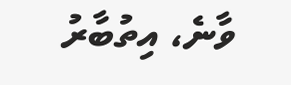ވާނެ، އިތުބާރު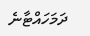ދަމަހައްޓާނެ